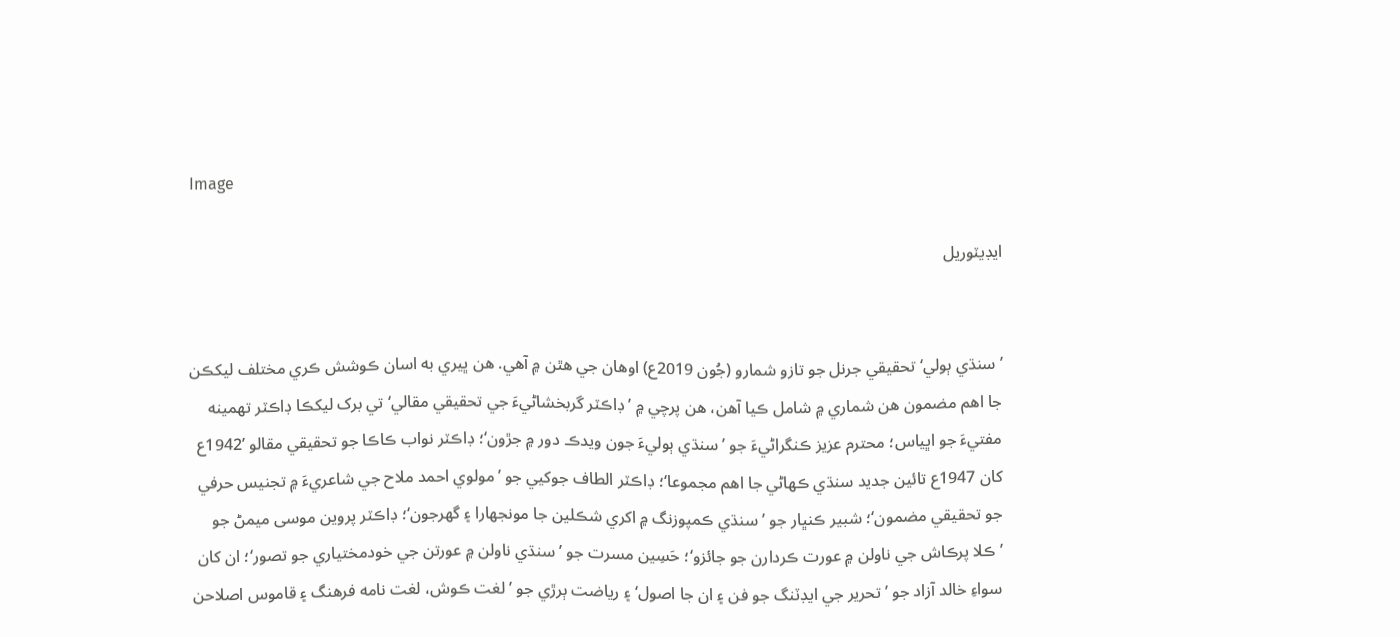Image

ايڊيٽوريل


’سنڌي ٻولي‘ تحقيقي جرنل جو تازو شمارو (جُون 2019ع) اوهان جي هٿن ۾ آهي. هن ڀيري به اسان ڪوشش ڪري مختلف ليکڪن جا اهم مضمون هن شماري ۾ شامل ڪيا آهن، هن پرچي ۾ ’ڊاڪٽر گربخشاڻيءَ جي تحقيقي مقالي‘ تي برک ليکڪا ڊاڪٽر تھمينه مفتيءَ جو اڀياس؛ محترم عزيز ڪنگراڻيءَ جو ’سنڌي ٻوليءَ جون ويدڪ دور ۾ جڙون‘؛ ڊاڪٽر نواب ڪاڪا جو تحقيقي مقالو ’1942ع کان 1947ع تائين جديد سنڌي ڪھاڻي جا اهم مجموعا‘؛ ڊاڪٽر الطاف جوکيي جو ’مولوي احمد ملاح جي شاعريءَ ۾ تجنيس حرفي جو تحقيقي مضمون‘؛ شبير ڪنڀار جو ’سنڌي ڪمپوزنگ ۾ اکري شڪلين جا مونجهارا ۽ گهرجون‘؛ ڊاڪٽر پروين موسى ميمڻ جو ’ڪلا پرڪاش جي ناولن ۾ عورت ڪردارن جو جائزو‘؛ حَسِين مسرت جو ’سنڌي ناولن ۾ عورتن جي خودمختياري جو تصور‘؛ ان کان سواءِ خالد آزاد جو ’تحرير جي ايڊٽنگ جو فن ۽ ان جا اصول‘ ۽ رياضت ٻرڙي جو ’لغت ڪوش، لغت نامه فرهنگ ۽ قاموس اصلاحن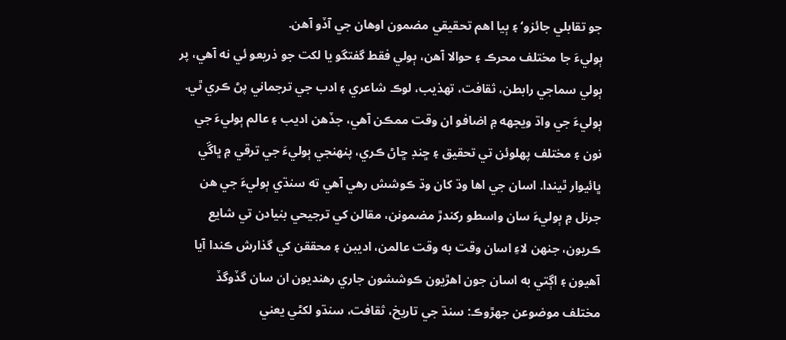جو تقابلي جائزو‘ ۽ ٻيا اهم تحقيقي مضمون اوهان جي آڏو آهن.
ٻوليءَ جا مختلف محرڪ ۽ حوالا آهن، ٻولي فقط گفتگو يا لکت جو ذريعو ئي نه آهي، پر ٻولي سماجي رابطن، ثقافت، تھذيب، لوڪ شاعري ۽ ادب جي ترجماني پڻ ڪري ٿي. ٻوليءَ جي واڌ ويجهه ۾ اضافو ان وقت ممڪن آهي، جڏهن اديب ۽ عالم ٻوليءَ جي نون ۽ مختلف پھلوئن تي تحقيق ۽ ڇنڊ ڇاڻ ڪري، پنھنجي ٻوليءَ جي ترقي ۾ ڀاڱي ڀائيوار ٿيندا. اسان جي اها وڌ کان وڌ ڪوشش رهي آهي ته سنڌي ٻوليءَ جي هن جرنل ۾ ٻوليءَ سان واسطو رکندڙ مضمونن، مقالن کي ترجيحي بنيادن تي شايع ڪريون، جنھن لاءِ اسان وقت به وقت عالمن، اديبن ۽ محققن کي گذارش ڪندا آيا آهيون ۽ اڳتي به اسان جون اهڙيون ڪوششون جاري رهنديون ان سان گڏوگڏ مختلف موضوعن جھڙوڪ: سنڌ جي تاريخ، ثقافت، سنڌو لکڻي يعني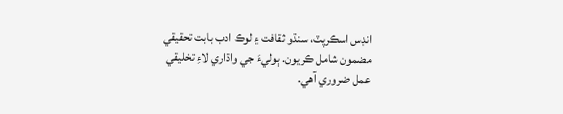انڊس اسڪرپٽ، سنڌو ثقافت ۽ لوڪ ادب بابت تحقيقي مضمون شامل ڪريون. ٻوليءَ جي واڌاري لاءِ تخليقي عمل ضروري آهي.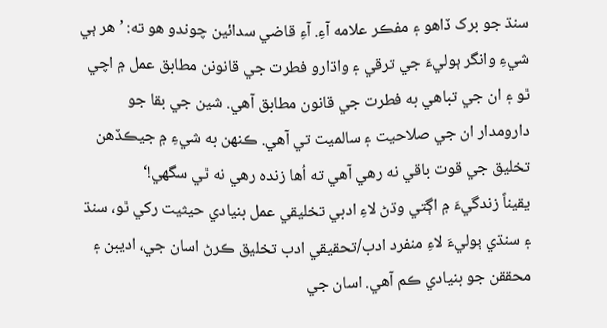سنڌ جو برک ڏاهو ۽ مفڪر علامه آءِ. آءِ قاضي سدائين چوندو هو ته: ’هر ٻي شيءِ وانگر ٻوليءَ جي ترقي ۽ واڌارو فطرت جي قانونن مطابق عمل ۾ اچي ٿو ۽ ان جي تباهي به فطرت جي قانون مطابق آهي. شين جي بقا جو دارومدار ان جي صلاحيت ۽ سالميت تي آهي. ڪنھن به شيءِ ۾ جيڪڏهن تخليق جي قوت باقي نه رهي آهي ته اُها زنده رهي نه ٿي سگهي!‘
يقيناً زندگيءَ ۾ اڳتي وڌڻ لاءِ ادبي تخليقي عمل بنيادي حيثيت رکي ٿو، سنڌ ۽ سنڌي ٻوليءَ لاءِ منفرد ادب/تحقيقي ادب تخليق ڪرڻ اسان جي، اديبن ۽ محققن جو بنيادي ڪم آهي. اسان جي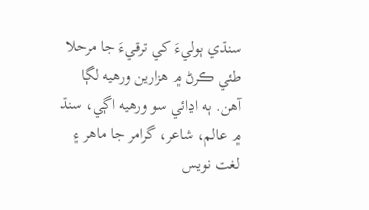سنڌي ٻوليءَ کي ترقيءَ جا مرحلا طئي ڪرڻ ۾ هزارين ورهيه لڳا آهن. ٻه اڍائي سو ورهيه اڳي، سنڌ ۾ عالم، شاعر، گرامر جا ماهر ۽ لغت نويس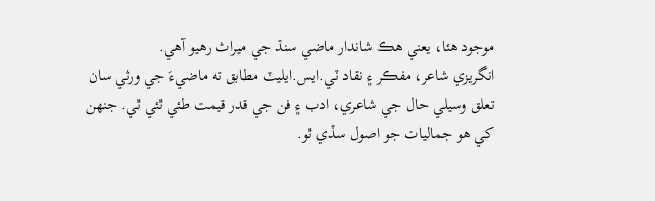موجود هئا، يعني هڪ شاندار ماضي سنڌ جي ميراث رهيو آهي.
انگريزي شاعر، مفڪر ۽ نقاد ٽي.ايس.ايليٽ مطابق ته ماضيءَ جي ورثي سان تعلق وسيلي حال جي شاعري، ادب ۽ فن جي قدر قيمت طئي ٿئي ٿي. جنھن کي هو جماليات جو اصول سڏي ٿو.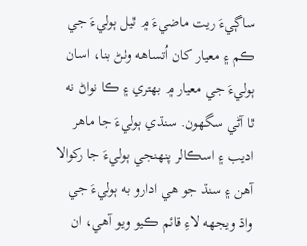ساڳيءَ ريت ماضيءَ ۾ ٿيل ٻوليءَ جي ڪم ۽ معيار کان اُتساهه وٺڻ بنا، اسان ٻوليءَ جي معيار ۾ بهتري ۽ ڪا نواڻ نه ٿا آڻي سگهون. سنڌي ٻوليءَ جا ماهر اديب ۽ اسڪالر پنھنجي ٻوليءَ جا رکوالا آهن ۽ سنڌ جو هي ادارو به ٻوليءَ جي واڌ ويجهه لاءِ قائم ڪيو ويو آهي، ان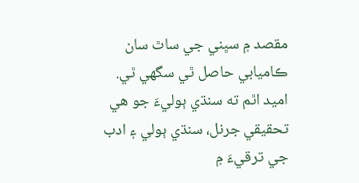مقصد ۾ سڀني جي ساٿ سان ڪاميابي حاصل ٿي سگهي ٿي.
اميد اٿم ته سنڌي ٻوليءَ جو هي تحقيقي جرنل، سنڌي ٻولي ۽ ادب جي ترقيءَ ۾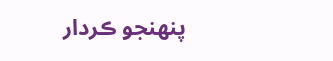پنھنجو ڪردار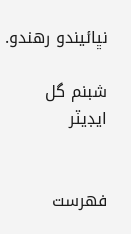نڀائيندو رهندو.

شبنم گل
ايڊيٽر


فهرست